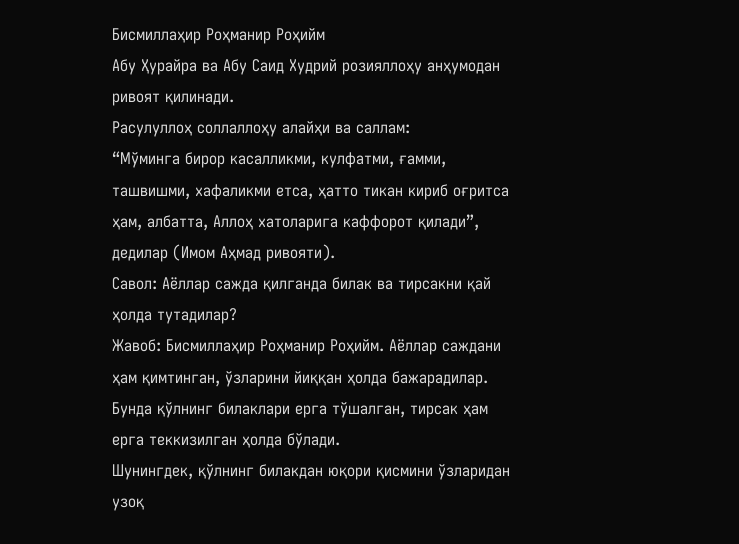Бисмиллаҳир Роҳманир Роҳийм
Абу Ҳурайра ва Абу Саид Худрий розияллоҳу анҳумодан ривоят қилинади.
Расулуллоҳ соллаллоҳу алайҳи ва саллам:
“Мўминга бирор касалликми, кулфатми, ғамми, ташвишми, хафаликми етса, ҳатто тикан кириб оғритса ҳам, албатта, Аллоҳ хатоларига каффорот қилади”, дедилар (Имом Аҳмад ривояти).
Савол: Аёллар сажда қилганда билак ва тирсакни қай ҳолда тутадилар?
Жавоб: Бисмиллаҳир Роҳманир Роҳийм. Аёллар саждани ҳам қимтинган, ўзларини йиққан ҳолда бажарадилар. Бунда қўлнинг билаклари ерга тўшалган, тирсак ҳам ерга теккизилган ҳолда бўлади.
Шунингдек, қўлнинг билакдан юқори қисмини ўзларидан узоқ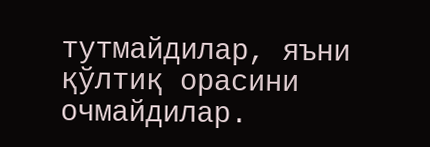тутмайдилар, яъни қўлтиқ орасини очмайдилар.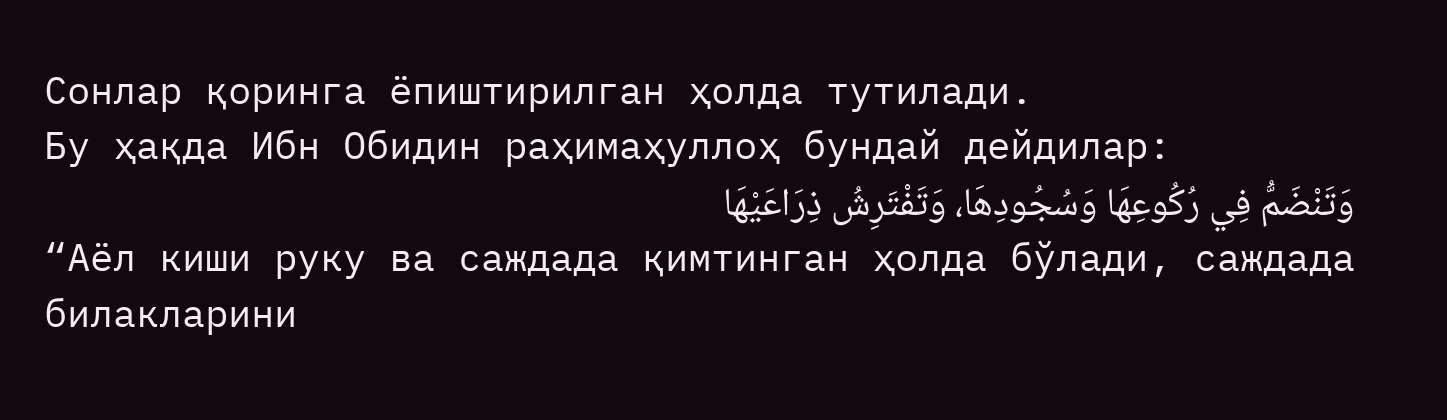Сонлар қоринга ёпиштирилган ҳолда тутилади.
Бу ҳақда Ибн Обидин раҳимаҳуллоҳ бундай дейдилар:
وَتَنْضَمُّ فِي رُكُوعِهَا وَسُجُودِهَا، وَتَفْتَرِشُ ذِرَاعَيْهَا
“Аёл киши руку ва саждада қимтинган ҳолда бўлади, саждада билакларини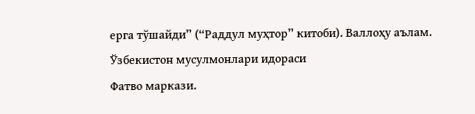ерга тўшайди” (“Раддул муҳтор” китоби). Валлоҳу аълам.
Ўзбекистон мусулмонлари идораси
Фатво маркази.